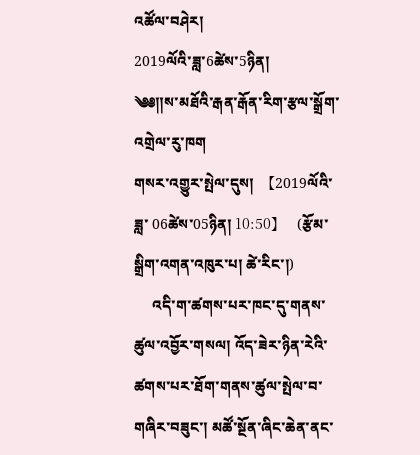འཚོལ་བཤེར།
2019ལོའི་ཟླ་6ཚེས་5ཉིན།
༄༅༎ས་མཐོའི་རྒན་རྒོན་རིག་རྩལ་སྒྲོག་འགྲེལ་རུ་ཁག
གསར་འགྱུར་སྤེལ་དུས།  【2019ལོའི་ཟླ་ 06ཚེས་05ཉིན། 10:50】   (རྩོམ་སྒྲིག་འགན་འཁུར་པ། ཚེ་རིང་།)
     འདི་ག་ཚགས་པར་ཁང་དུ་གནས་ཚུལ་འབྱོར་གསལ། འོད་ཟེར་ཉིན་རེའི་ཚགས་པར་ཐོག་གནས་ཚུལ་སྤེལ་བ་གཞིར་བཟུང་། མཚོ་སྔོན་ཞིང་ཆེན་ནང་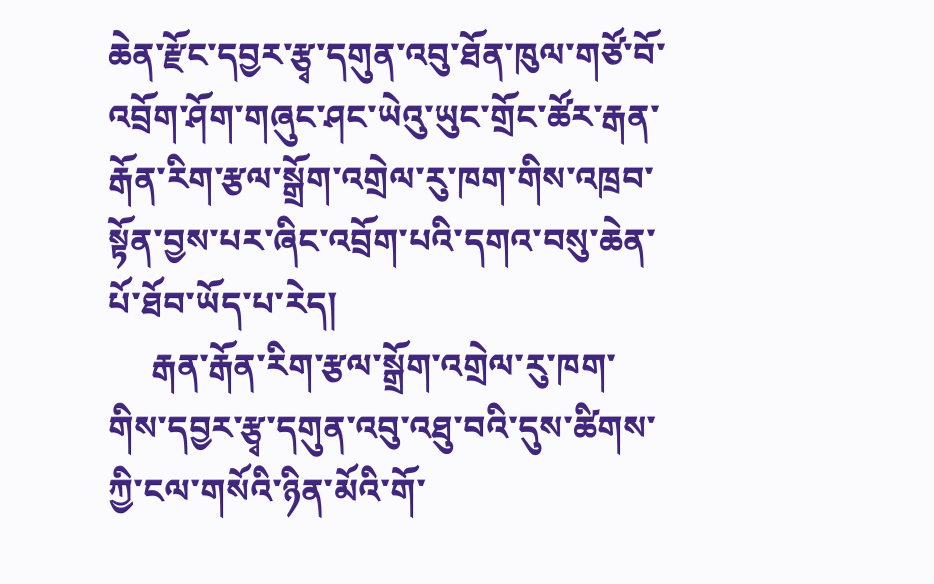ཆེན་རྫོང་དབྱར་རྩྭ་དགུན་འབུ་ཐོན་ཁུལ་གཙོ་བོ་འབྲོག་ཤོག་གཞུང་ཤང་ཡེའུ་ཡུང་གྲོང་ཚོར་རྒན་རྒོན་རིག་རྩལ་སྒྲོག་འགྲེལ་རུ་ཁག་གིས་འཁྲབ་སྟོན་བྱས་པར་ཞིང་འབྲོག་པའི་དགའ་བསུ་ཆེན་པོ་ཐོབ་ཡོད་པ་རེད།
     རྒན་རྒོན་རིག་རྩལ་སྒྲོག་འགྲེལ་རུ་ཁག་གིས་དབྱར་རྩྭ་དགུན་འབུ་འཐུ་བའི་དུས་ཚིགས་ཀྱི་ངལ་གསོའི་ཉིན་མོའི་གོ་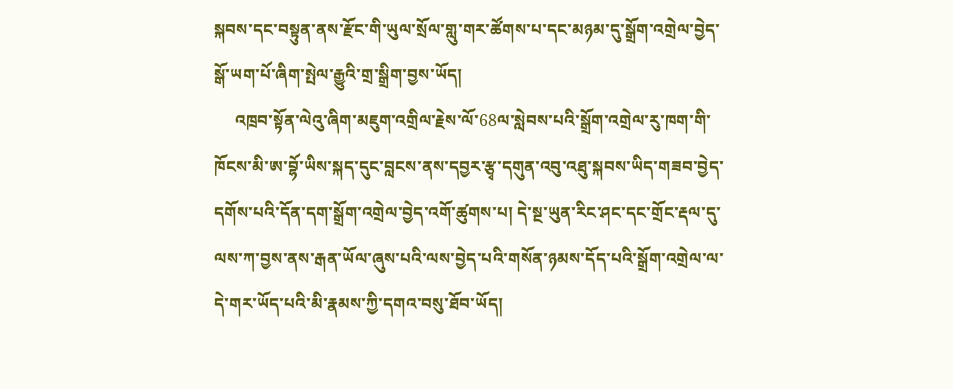སྐབས་དང་བསྟུན་ནས་རྫོང་གི་ཡུལ་སྲོལ་གླུ་གར་ཚོགས་པ་དང་མཉམ་དུ་སྒྲོག་འགྲེལ་བྱེད་སྒོ་ཡག་པོ་ཞིག་སྤེལ་རྒྱུའི་གྲ་སྒྲིག་བྱས་ཡོད།
     འཁྲབ་སྟོན་ལེའུ་ཞིག་མཇུག་འགྲིལ་རྗེས་ལོ་68ལ་སླེབས་པའི་སྒྲོག་འགྲེལ་རུ་ཁག་གི་ཁོངས་མི་ཨ་བྷོ་ཡིས་སྐད་དུང་བླངས་ནས་དབྱར་རྩྭ་དགུན་འབུ་འཐུ་སྐབས་ཡིད་གཟབ་བྱེད་དགོས་པའི་དོན་དག་སྒྲོག་འགྲེལ་བྱེད་འགོ་ཚུགས་པ། དེ་སྔ་ཡུན་རིང་ཤང་དང་གྲོང་རྡལ་དུ་ལས་ཀ་བྱས་ནས་རྒན་ཡོལ་ཞུས་པའི་ལས་བྱེད་པའི་གསོན་ཉམས་དོད་པའི་སྒྲོག་འགྲེལ་ལ་དེ་གར་ཡོད་པའི་མི་རྣམས་ཀྱི་དགའ་བསུ་ཐོབ་ཡོད།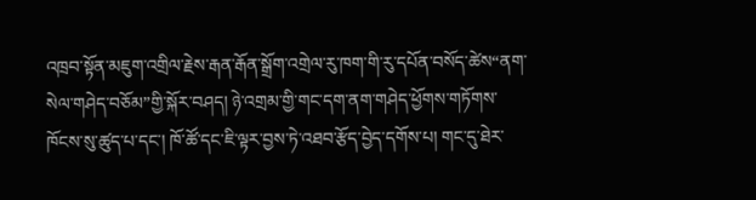འཁྲབ་སྟོན་མཇུག་འགྲིལ་རྗེས་རྒན་རྒོན་སྒྲོག་འགྲེལ་རུ་ཁག་གི་རུ་དཔོན་བསོད་ཚེས“ནག་སེལ་གཤེད་བཅོམ”གྱི་སྐོར་བཤད། ཉེ་འགྲམ་གྱི་གང་དག་ནག་གཤེད་ཕྱོགས་གཏོགས་ཁོངས་སུ་ཚུད་པ་དང་། ཁོ་ཚོ་དང་ཇི་ལྟར་བྱས་ཏེ་འཐབ་རྩོད་བྱེད་དགོས་པ། གང་དུ་ཐེར་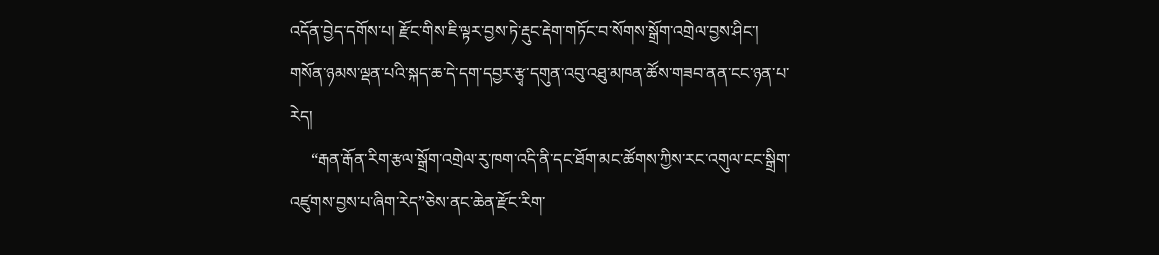འདོན་བྱེད་དགོས་པ། རྫོང་གིས་ཇི་ལྟར་བྱས་ཏེ་རྡུང་རྡེག་གཏོང་བ་སོགས་སྒྲོག་འགྲེལ་བྱས་ཤིང་། གསོན་ཉམས་ལྡན་པའི་སྐད་ཆ་དེ་དག་དབྱར་རྩྭ་དགུན་འབུ་འཐུ་མཁན་ཚོས་གཟབ་ནན་ངང་ཉན་པ་རེད།
     “རྒན་རྒོན་རིག་རྩལ་སྒྲོག་འགྲེལ་རུ་ཁག་འདི་ནི་དང་ཐོག་མང་ཚོགས་ཀྱིས་རང་འགུལ་ངང་སྒྲིག་འཛུགས་བྱས་པ་ཞིག་རེད”ཅེས་ནང་ཆེན་རྫོང་རིག་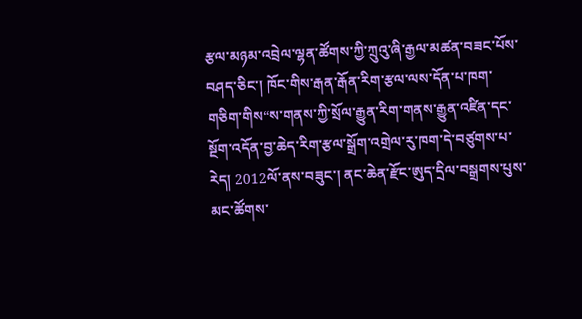རྩལ་མཉམ་འབྲེལ་ལྷན་ཚོགས་ཀྱི་ཀྲུའུ་ཞི་རྒྱལ་མཚན་བཟང་པོས་བཤད་ཅིང་། ཁོང་གིས་རྒན་རྒོན་རིག་རྩལ་ལས་དོན་པ་ཁག་གཅིག་གིས“ས་གནས་ཀྱི་སྲོལ་རྒྱུན་རིག་གནས་རྒྱུན་འཛིན་དང་སྔོག་འདོན་བྱ་ཆེད་རིག་རྩལ་སྒྲོག་འགྲེལ་རུ་ཁག་དེ་བཙུགས་པ་རེད། 2012ལོ་ནས་བཟུང་། ནང་ཆེན་རྫོང་ཨུད་དྲིལ་བསྒྲགས་པུས་མང་ཚོགས་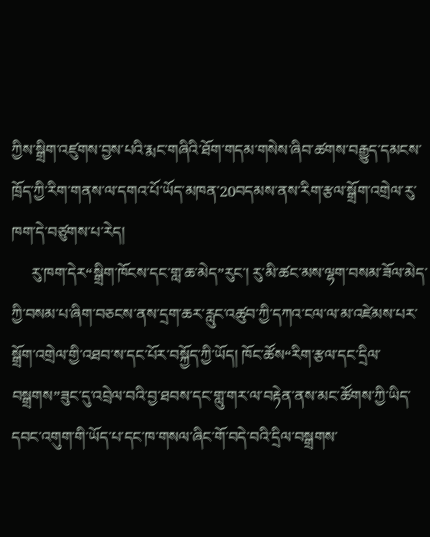ཀྱིས་སྒྲིག་འཛུགས་བྱས་པའི་རྨང་གཞིའི་ཐོག་གདམ་གསེས་ཞིབ་ཚགས་བརྒྱུད་དམངས་ཁྲོད་ཀྱི་རིག་གནས་ལ་དགའ་པོ་ཡོད་མཁན་20བདམས་ནས་རིག་རྩལ་སྒྲོག་འགྲེལ་རུ་ཁག་དེ་བཙུགས་པ་རེད།
     རུ་ཁག་དེར“སྒྲིག་ཁོངས་དང་གླ་ཆ་མེད”རུང་། རུ་མི་ཚང་མས་ལྷག་བསམ་ཟོལ་མེད་ཀྱི་བསམ་པ་ཞིག་བཅངས་ནས་དྲག་ཆར་རླུང་འཚུབ་ཀྱི་དཀའ་ངལ་ལ་མ་འཛེམས་པར་སྒྲོག་འགྲེལ་གྱི་འཐབ་ས་དང་པོར་བསྐྱོད་ཀྱི་ཡོད། ཁོང་ཚོས“རིག་རྩལ་དང་དྲིལ་བསྒྲགས”ཟུང་དུ་འབྲེལ་བའི་བྱ་ཐབས་དང་གླུ་གར་ལ་བརྟེན་ནས་མང་ཚོགས་ཀྱི་ཡིད་དབང་འགུག་གི་ཡོད་པ་དང་ཁ་གསལ་ཞིང་གོ་བདེ་བའི་དྲིལ་བསྒྲགས་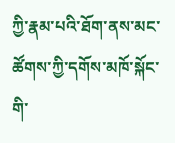ཀྱི་རྣམ་པའི་ཐོག་ནས་མང་ཚོགས་ཀྱི་དགོས་མཁོ་སྐོང་གི་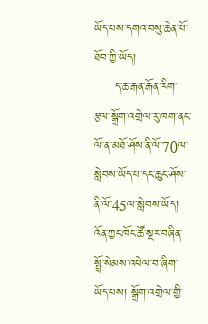ཡོད་པས་དགའ་བསུ་ཆེན་པོ་ཐོབ་ཀྱི་ཡོད།
     ད་ཆ་རྒན་རྒོན་རིག་རྩལ་སྒྲོག་འགྲེལ་རུ་ཁག་ནང་ལོ་ན་མཐོ་ཤོས་ནི་ལོ་70ལ་སླེབས་ཡོད་པ་དང་ཆུང་ཤོས་ནི་ལོ་45ལ་སླེབས་ཡོད། འོན་ཀྱང་ཁོང་ཚོ་སྔར་བཞིན་སྤྲོ་སེམས་འཕེལ་བ་ཞིག་ཡོད་པས། སྒྲོག་འགྲེལ་གྱི་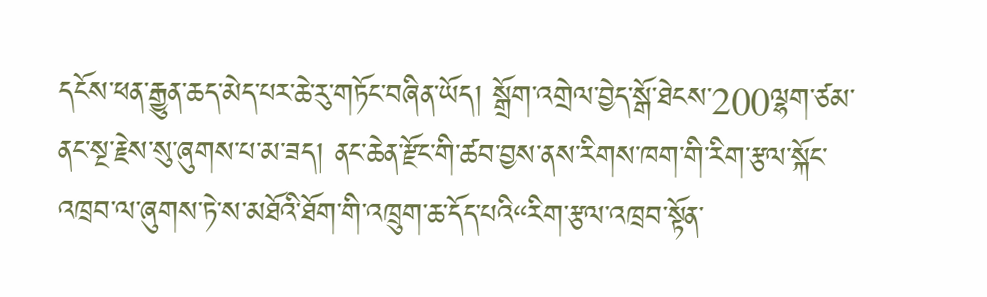དངོས་ཕན་རྒྱུན་ཆད་མེད་པར་ཆེ་རུ་གཏོང་བཞིན་ཡོད། སྒྲོག་འགྲེལ་བྱེད་སྒོ་ཐེངས་200ལྷག་ཙམ་ནང་སྔ་རྗེས་སུ་ཞུགས་པ་མ་ཟད། ནང་ཆེན་རྫོང་གི་ཚབ་བྱས་ནས་རིགས་ཁག་གི་རིག་རྩལ་སྐོང་འཁྲབ་ལ་ཞུགས་ཏེ་ས་མཐོའི་ཐོག་གི་འཁྲུག་ཆ་དོད་པའི“རིག་རྩལ་འཁྲབ་སྟོན་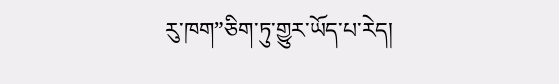རུ་ཁག”ཅིག་ཏུ་གྱུར་ཡོད་པ་རེད།